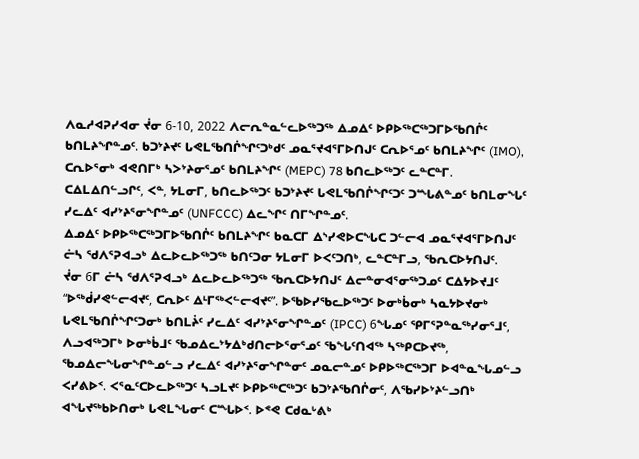ᐱᓇᓱᐊᕈᓯᐊᓂ ᔫᓂ 6-10, 2022 ᐱᓕᕆᓐᓇᓪᓚᐅᖅᑐᖅ ᐃᓄᐃᑦ ᐅᑭᐅᖅᑕᖅᑐᒥᐅᖃᑎᒌᑦ ᑲᑎᒪᔨᖏᓐᓄᑦ. ᑲᑐᔾᔨᔪᑦ ᒐᕙᒪᖃᑎᒌᖏᑦᑐᒃᑯᑦ ᓄᓇᕐᔪᐊᕐᒥᐅᑎᒍᑦ ᑕᕆᐅᕐᓄᑦ ᑲᑎᒪᔨᖏᑦ (IMO), ᑕᕆᐅᕐᓂᒃ ᐊᕙᑎᒥᒃ ᓴᐳᔾᔨᓂᕐᓄᑦ ᑲᑎᒪᔨᖏᑦ (MEPC) 78 ᑲᑎᓚᐅᖅᑐᑦ ᓚᓐᑕᓐᒥ. ᑕᐃᒪᐃᑎᓪᓗᒋᑦ, ᐸᓐ, ᔭᒪᓂᒥ, ᑲᑎᓚᐅᖅᑐᑦ ᑲᑐᔾᔨᔪᑦ ᒐᕙᒪᖃᑎᒌᖏᑦᑐᑦ ᑐᙵᕕᓐᓄᑦ ᑲᑎᒪᓂᖓᑦ ᓯᓚᐃᑦ ᐊᓯᔾᔨᕐᓂᖏᓐᓄᑦ (UNFCCC) ᐃᓚᖏᑦ ᑎᒥᖏᓐᓄᑦ.
ᐃᓄᐃᑦ ᐅᑭᐅᖅᑕᖅᑐᒥᐅᖃᑎᒌᑦ ᑲᑎᒪᔨᖏᑦ ᑲᓇᑕᒥ ᐃᔅᓯᕙᐅᑕᖓᑕ ᑐᓪᓕᐊ ᓄᓇᕐᔪᐊᕐᒥᐅᑎᒍᑦ ᓖᓴ ᖁᐱᕐᕈᐊᓗᒃ ᐃᓚᐅᓚᐅᖅᑐᖅ ᑲᑎᑦᑐᓂ ᔭᒪᓂᒥ ᐅᐸᑦᑐᑎᒃ, ᓚᓐᑕᓐᒥᓗ, ᖃᕆᑕᐅᔭᑎᒍᑦ.
ᔫᓂ 6ᒥ ᓖᓴ ᖁᐱᕐᕈᐊᓗᒃ ᐃᓚᐅᓚᐅᖅᑐᖅ ᖃᕆᑕᐅᔭᑎᒍᑦ ᐃᓕᓐᓂᐊᕐᓂᖅᑐᓄᑦ ᑕᐃᔭᐅᔪᒧᑦ “ᐅᖅᑰᓯᕙᓪᓕᐊᔪᑦ, ᑕᕆᐅᑦ ᐃᒻᒥᖅᐸᓪᓕᐊᔪᑦ”. ᐅᖃᐅᓯᖃᓚᐅᖅᑐᑦ ᐅᓂᒃᑳᓂᒃ ᓴᓇᔭᐅᔪᓂᒃ ᒐᕙᒪᖃᑎᒌᖏᑦᑐᓂᒃ ᑲᑎᒪᔩᑦ ᓯᓚᐃᑦ ᐊᓯᔾᔨᕐᓂᖏᓐᓄᑦ (IPCC) 6ᖓᓄᑦ ᕿᒥᕐᕈᓐᓇᖅᓯᓂᕐᒧᑦ, ᐱᓗᐊᖅᑐᒥᒃ ᐅᓂᒃᑳᒧᑦ ᖃᓄᐃᓚᔾᔭᐃᒃᑯᑎᓕᐅᕐᓂᕐᓄᑦ ᖃᖓᑦᑎᐊᖅ ᓴᖅᑭᑕᐅᔪᖅ, ᖃᓄᐃᓕᖓᓂᖏᓐᓄᓪᓗ ᓯᓚᐃᑦ ᐊᓯᔾᔨᕐᓂᖏᓐᓂᑦ ᓄᓇᓕᓐᓄᑦ ᐅᑭᐅᖅᑕᖅᑐᒥ ᐅᐊᓐᓇᖓᓄᓪᓗ ᐸᓯᕕᐅᑉ. ᐸᕐᓇᑦᑕᐅᓚᐅᖅᑐᑦ ᓴᓗᒪᔪᑦ ᐅᑭᐅᖅᑕᖅᑐᑦ ᑲᑐᔾᔨᖃᑎᒌᓂᑦ, ᐱᖃᓯᐅᔾᔨᓪᓗᑎᒃ ᐊᖓᔪᖅᑲᐅᑎᓂᒃ ᒐᕙᒪᖓᓂᑦ ᑕᙵᐅᑉ. ᐅᕝᕙ ᑕᑯᓇᒡᕕᒃ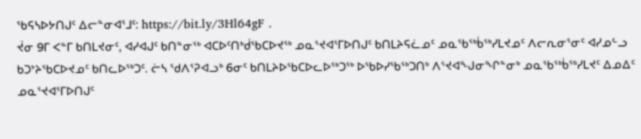ᖃᕋᓴᐅᔭᑎᒍᑦ ᐃᓕᓐᓂᐊᕐᒧᑦ: https://bit.ly/3Hl64gF .
ᔫᓂ 9ᒥ ᐸᓐᒥ ᑲᑎᒪᔪᓂᑦ, ᐊᓯᐊᒍᑦ ᑲᑎᓐᓂᖅ ᐊᑕᐅᑦᑎᒃᑰᖃᑕᐅᔪᖅ ᓄᓇᕐᔪᐊᕐᒥᐅᑎᒍᑦ ᑲᑎᒪᔨᕋᓛᓄᑦ ᓄᓇᖃᖅᑳᖅᓯᒪᔪᓄᑦ ᐱᓕᕆᓂᕐᓂᑦ ᐊᓯᓄᓪᓗ ᑲᑐᔾᔨᖃᑕᐅᔪᓄᑦ ᑲᑎᓚᐅᖅᑐᑦ. ᓖᓴ ᖁᐱᕐᕈᐊᓗᒃ 6ᓂᑦ ᑲᑎᒪᔨᐅᖃᑕᐅᓚᐅᖅᑐᖅ ᐅᖃᐅᓯᖃᖅᑐᑎᒃ ᐱᕐᔪᐊᖑᓂᖏᓐᓂᒃ ᓄᓇᖃᖅᑳᖅᓯᒪᔪᑦ ᐃᓄᐃᑦ ᓄᓇᕐᔪᐊᕐᒥᐅᑎᒍᑦ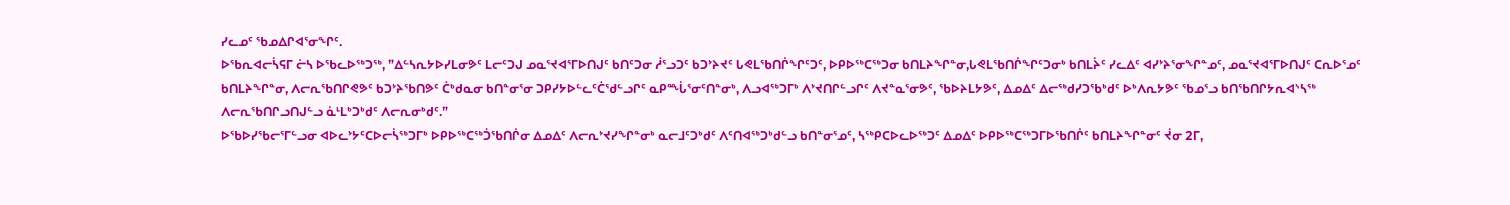ᓯᓚᓄᑦ ᖃᓄᐃᒋᐊᕐᓂᖏᑦ.
ᐅᖃᕆᐊᓕᓵᕋᒥ ᓖᓴ ᐅᖃᓚᐅᖅᑐᖅ, ”ᐃᓪᓴᕆᔭᐅᓯᒪᓂᕗᑦ ᒪᓕᑦᑐᒍ ᓄᓇᕐᔪᐊᕐᒥᐅᑎᒍᑦ ᑲᑎᑦᑐᓂ ᓲᕐᓗᑐᑦ ᑲᑐᔾᔨᔪᑦ ᒐᕙᒪᖃᑎᒌᖏᑦᑐᑦ, ᐅᑭᐅᖅᑕᖅᑐᓂ ᑲᑎᒪᔨᖏᓐᓂ,ᒐᕙᒪᖃᑎᒌᖏᑦᑐᓂᒃ ᑲᑎᒪᔩᑦ ᓯᓚᐃᑦ ᐊᓯᔾᔨᕐᓂᖏᓐᓄᑦ, ᓄᓇᕐᔪᐊᕐᒥᐅᑎᒍᑦ ᑕᕆᐅᕐᓄᑦ ᑲᑎᒪᔨᖏᓐᓂ, ᐱᓕᕆᖃᑎᒋᕙᕗᑦ ᑲᑐᔾᔨᖃᑎᕗᑦ ᑖᒃᑯᓇᓂ ᑲᑎᓐᓂᕐᓂ ᑐᑭᓯᔭᐅᓪᓚᑦᑖᖁᓪᓗᒋᑦ ᓇᑭᙶᕐᓂᑦᑎᓐᓂᒃ, ᐱᓗᐊᖅᑐᒥᒃ ᐱᔾᔪᑎᒋᓪᓗᒋᑦ ᐱᔪᓐᓇᕐᓂᕗᑦ, ᖃᐅᔨᒪᔭᕗᑦ, ᐃᓄᐃᑦ ᐃᓕᖅᑯᓯᑐᖃᒃᑯᑦ ᐅᒃᐱᕆᔭᕗᑦ ᖃᓄᕐᓗ ᑲᑎᖃᑎᒋᔭᕆᐊᔅᓴᖅ ᐱᓕᕆᖃᑎᒋᓗᑎᒍᓪᓗ ᓈᒻᒪᒃᑐᒃᑯᑦ ᐱᓕᕆᓂᒃᑯᑦ.”
ᐅᖃᐅᓯᖃᓕᕐᒥᓪᓗᓂ ᐊᐅᓚᔾᔭᑦᑕᐅᓕᓵᖅᑐᒥᒃ ᐅᑭᐅᖅᑕᖅᑑᖃᑎᒌᓂ ᐃᓄᐃᑦ ᐱᓕᕆᔾᔪᓯᖏᓐᓂᒃ ᓇᓕᒧᑦᑐᒃᑯᑦ ᐱᑦᑎᐊᖅᑐᒃᑯᓪᓗ ᑲᑎᓐᓂᕐᓄᑦ, ᓴᖅᑭᑕᐅᓚᐅᖅᑐᑦ ᐃᓄᐃᑦ ᐅᑭᐅᖅᑕᖅᑐᒥᐅᖃᑎᒌᑦ ᑲᑎᒪᔨᖏᓐᓂᑦ ᔫᓂ 2ᒥ,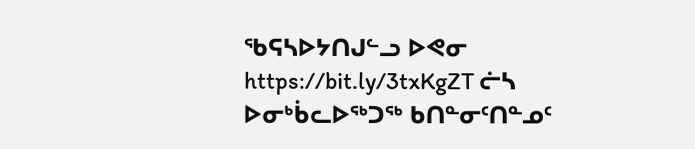ᖃᕋᓴᐅᔭᑎᒍᓪᓗ ᐅᕙᓂ https://bit.ly/3txKgZT ᓖᓴ ᐅᓂᒃᑳᓚᐅᖅᑐᖅ ᑲᑎᓐᓂᑦᑎᓐᓄᑦ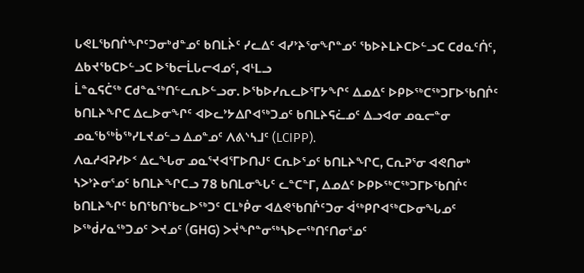ᒐᕙᒪᖃᑎᒌᖏᑦᑐᓂᒃᑯᓐᓄᑦ ᑲᑎᒪᔩᑦ ᓯᓚᐃᑦ ᐊᓯᔾᔨᕐᓂᖏᓐᓄᑦ ᖃᐅᔨᒪᔨᑕᐅᓪᓗᑕ ᑕᑯᓇᑦᑏᑦ, ᐃᑲᔪᖃᑕᐅᓪᓗᑕ ᐅᖃᓕᒫᒐᓕᐊᓄᑦ, ᐊᒻᒪᓗ
ᒫᓐᓇᕋᑖᖅ ᑕᑯᓐᓇᖅᑎᓪᓚᕆᐅᓪᓗᓂ. ᐅᖃᐅᓯᕆᓚᐅᕐᒥᔭᖏᑦ ᐃᓄᐃᑦ ᐅᑭᐅᖅᑕᖅᑐᒥᐅᖃᑎᒌᑦ ᑲᑎᒪᔨᖏᑕ ᐃᓚᐅᓂᖏᑦ ᐊᐅᓚᔾᔭᐃᒋᐊᖅᑐᓄᑦ ᑲᑎᒪᔨᕋᓛᓄᑦ ᐃᓗᐊᓂ ᓄᓇᓕᓐᓂ ᓄᓇᖃᖅᑳᖅᓯᒪᔪᓄᓪᓗ ᐃᓄᓐᓄᑦ ᐱᕕᔅᓴᒧᑦ (LCIPP).
ᐱᓇᓱᐊᕈᓯᐅᑉ ᐃᓚᖓᓂ ᓄᓇᕐᔪᐊᕐᒥᐅᑎᒍᑦ ᑕᕆᐅᕐᓄᑦ ᑲᑎᒪᔨᖏᑕ, ᑕᕆᕈᕐᓂ ᐊᕙᑎᓂᒃ ᓴᐳᔾᔨᓂᕐᓄᑦ ᑲᑎᒪᔨᖏᑕᓗ 78 ᑲᑎᒪᓂᖓᑦ ᓚᓐᑕᓐᒥ, ᐃᓄᐃᑦ ᐅᑭᐅᖅᑕᖅᑐᒥᐅᖃᑎᒌᑦ ᑲᑎᒪᔨᖏᑦ ᑲᑎᖃᑎᖃᓚᐅᖅᑐᑦ ᑕᒪᒃᑮᓂ ᐊᐃᕙᖃᑎᒌᑦᑐᓂ ᐋᖅᑭᒋᐊᖅᑕᐅᓂᖓᓄᑦ ᐅᖅᑰᓯᓇᖅᑐᓄᑦ ᐳᔪᓄᑦ (GᕼG) ᐳᔫᖏᓐᓂᖅᓴᐅᓕᖅᑎᑦᑎᓂᕐᓄᑦ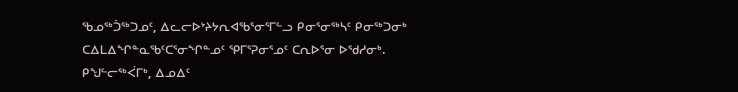ᖃᓄᖅᑑᖅᑐᓄᑦ, ᐃᓚᓕᐅᔾᔨᔭᕆᐊᖃᕐᓂᕐᒥᓪᓗ ᑭᓂᕐᓂᖅᓴᑦ ᑭᓂᖅᑐᓂᒃ ᑕᐃᒪᐃᖏᓐᓇᖃᑦᑕᕐᓂᖏᓐᓄᑦ ᕿᒥᕐᕈᓂᕐᓄᑦ ᑕᕆᐅᕐᓂ ᐅᖁᓱᓂᒃ.
ᑭᖑᓪᓕᖅᐹᒥᒃ, ᐃᓄᐃᑦ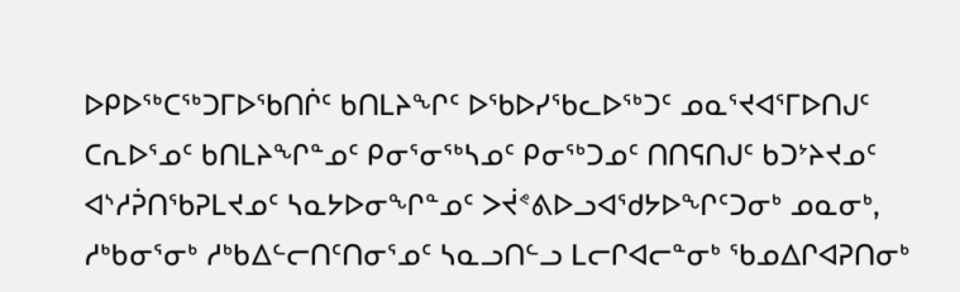ᐅᑭᐅᖅᑕᖅᑐᒥᐅᖃᑎᒌᑦ ᑲᑎᒪᔨᖏᑦ ᐅᖃᐅᓯᖃᓚᐅᖅᑐᑦ ᓄᓇᕐᔪᐊᕐᒥᐅᑎᒍᑦ ᑕᕆᐅᕐᓄᑦ ᑲᑎᒪᔨᖏᓐᓄᑦ ᑭᓂᕐᓂᖅᓴᓄᑦ ᑭᓂᖅᑐᓄᑦ ᑎᑎᕋᑎᒍᑦ ᑲᑐᔾᔨᔪᓄᑦ ᐊᔅᓱᕉᑎᖃᕈᒪᔪᓄᑦ ᓴᓇᔭᐅᓂᖏᓐᓄᑦ ᐳᔫᕝᕕᐅᓗᐊᖁᔭᐅᖏᑦᑐᓂᒃ ᓄᓇᓂᒃ, ᓱᒃᑲᓂᕐᓂᒃ ᓱᒃᑲᐃᓪᓕᑎᑦᑎᓂᕐᓄᑦ ᓴᓇᓗᑎᓪᓗ ᒪᓕᒋᐊᓕᓐᓂᒃ ᖃᓄᐃᒋᐊᕈᑎᓂᒃ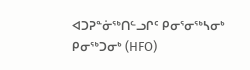ᐊᑐᕈᓐᓃᖅᑎᓪᓗᒋᑦ ᑭᓂᕐᓂᖅᓴᓂᒃ ᑭᓂᖅᑐᓂᒃ (HFO)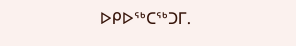ᐅᑭᐅᖅᑕᖅᑐᒥ.